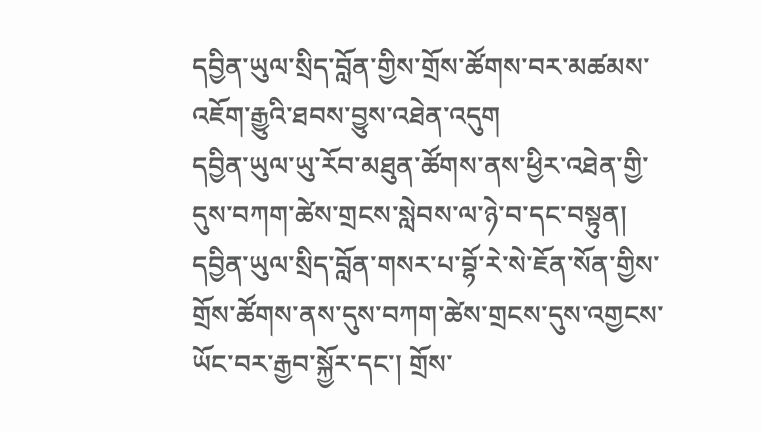དབྱིན་ཡུལ་སྲིད་བློན་གྱིས་གྲོས་ཚོགས་བར་མཚམས་འཇོག་རྒྱུའི་ཐབས་བྱུས་འཐེན་འདུག
དབྱིན་ཡུལ་ཡུ་རོབ་མཐུན་ཚོགས་ནས་ཕྱིར་འཐེན་གྱི་དུས་བཀག་ཚེས་གྲངས་སླེབས་ལ་ཉེ་བ་དང་བསྟུན། དབྱིན་ཡུལ་སྲིད་བློན་གསར་པ་བྷོ་རེ་སེ་ཇོན་སོན་གྱིས་གྲོས་ཚོགས་ནས་དུས་བཀག་ཚེས་གྲངས་དུས་འགྱངས་ཡོང་བར་རྒྱབ་སྐྱོར་དང་། གྲོས་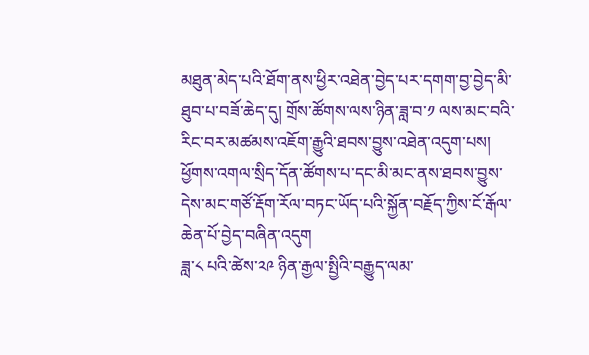མཐུན་མེད་པའི་ཐོག་ནས་ཕྱིར་འཐེན་བྱེད་པར་དགག་བྱ་བྱེད་མི་ཐུབ་པ་བཟོ་ཆེད་དུ། གྲོས་ཚོགས་ལས་ཉིན་ཟླ་བ་༡ ལས་མང་བའི་རིང་བར་མཚམས་འཇོག་རྒྱུའི་ཐབས་བྱུས་འཐེན་འདུག་པས། ཕྱོགས་འགལ་སྲིད་དོན་ཚོགས་པ་དང་མི་མང་ནས་ཐབས་བྱུས་དེས་མང་གཙོ་རྡོག་རོལ་བཏང་ཡོད་པའི་སྐྱོན་བརྗོད་ཀྱིས་ངོ་རྒོལ་ཆེན་པོ་བྱེད་བཞིན་འདུག
ཟླ་༨ པའི་ཚེས་༢༩ ཉིན་རྒྱལ་སྤྱིའི་བརྒྱུད་ལམ་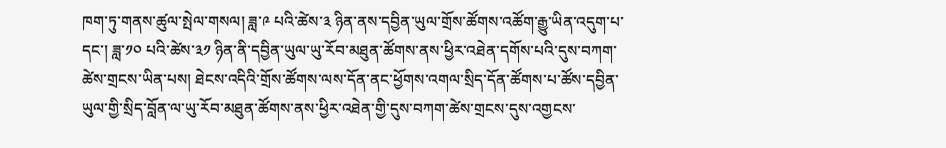ཁག་ཏུ་གནས་ཚུལ་སྤེལ་གསལ། ཟླ་༩ པའི་ཚེས་༣ ཉིན་ནས་དབྱིན་ཡུལ་གྲོས་ཚོགས་འཚོག་རྒྱུ་ཡིན་འདུག་པ་དང་། ཟླ་༡༠ པའི་ཚེས་༣༡ ཉིན་ནི་དབྱིན་ཡུལ་ཡུ་རོབ་མཐུན་ཚོགས་ནས་ཕྱིར་འཐེན་དགོས་པའི་དུས་བཀག་ཚེས་གྲངས་ཡིན་པས། ཐེངས་འདིའི་གྲོས་ཚོགས་ལས་དོན་ནང་ཕྱོགས་འགལ་སྲིད་དོན་ཚོགས་པ་ཚོས་དབྱིན་ཡུལ་གྱི་སྲིད་བློན་ལ་ཡུ་རོབ་མཐུན་ཚོགས་ནས་ཕྱིར་འཐེན་གྱི་དུས་བཀག་ཚེས་གྲངས་དུས་འགྱངས་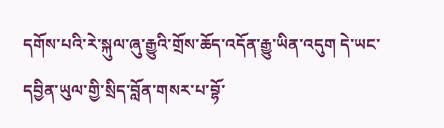དགོས་པའི་རེ་སྐུལ་ཞུ་རྒྱུའི་གྲོས་ཆོད་འདོན་རྒྱུ་ཡིན་འདུག དེ་ཡང་དབྱིན་ཡུལ་གྱི་སྲིད་བློན་གསར་པ་བྷོ་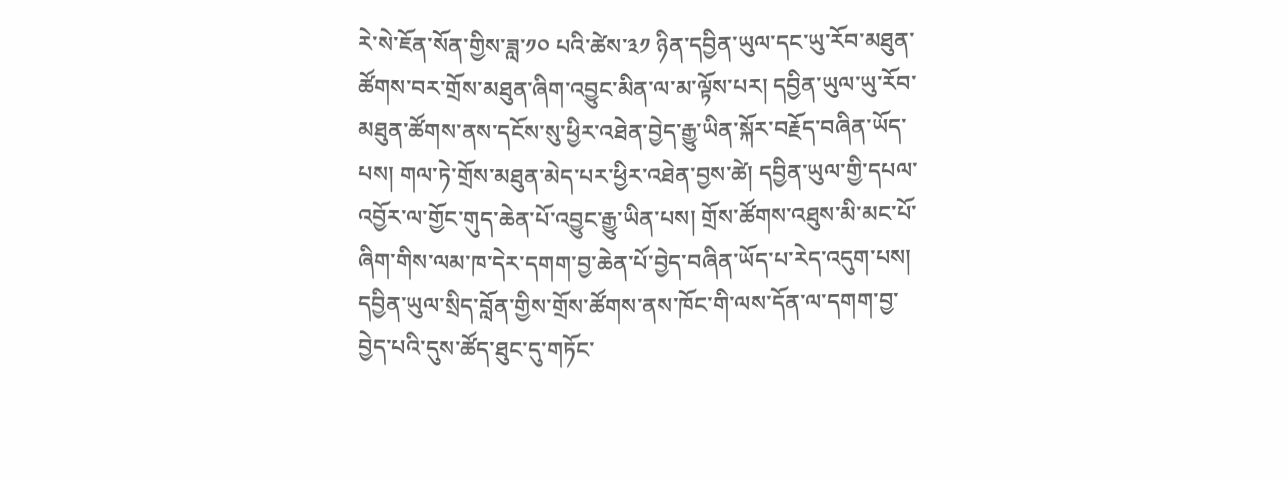རེ་སེ་ཇོན་སོན་གྱིས་ཟླ་༡༠ པའི་ཚེས་༣༡ ཉིན་དབྱིན་ཡུལ་དང་ཡུ་རོབ་མཐུན་ཚོགས་བར་གྲོས་མཐུན་ཞིག་འབྱུང་མིན་ལ་མ་ལྟོས་པར། དབྱིན་ཡུལ་ཡུ་རོབ་མཐུན་ཚོགས་ནས་དངོས་སུ་ཕྱིར་འཐེན་བྱེད་རྒྱུ་ཡིན་སྐོར་བརྗོད་བཞིན་ཡོད་པས། གལ་ཏེ་གྲོས་མཐུན་མེད་པར་ཕྱིར་འཐེན་བྱས་ཚེ། དབྱིན་ཡུལ་གྱི་དཔལ་འབྱོར་ལ་གྱོང་གུད་ཆེན་པོ་འབྱུང་རྒྱུ་ཡིན་པས། གྲོས་ཚོགས་འཐུས་མི་མང་པོ་ཞིག་གིས་ལམ་ཁ་དེར་དགག་བྱ་ཆེན་པོ་བྱེད་བཞིན་ཡོད་པ་རེད་འདུག་པས། དབྱིན་ཡུལ་སྲིད་བློན་གྱིས་གྲོས་ཚོགས་ནས་ཁོང་གི་ལས་དོན་ལ་དགག་བྱ་བྱེད་པའི་དུས་ཚོད་ཐུང་དུ་གཏོང་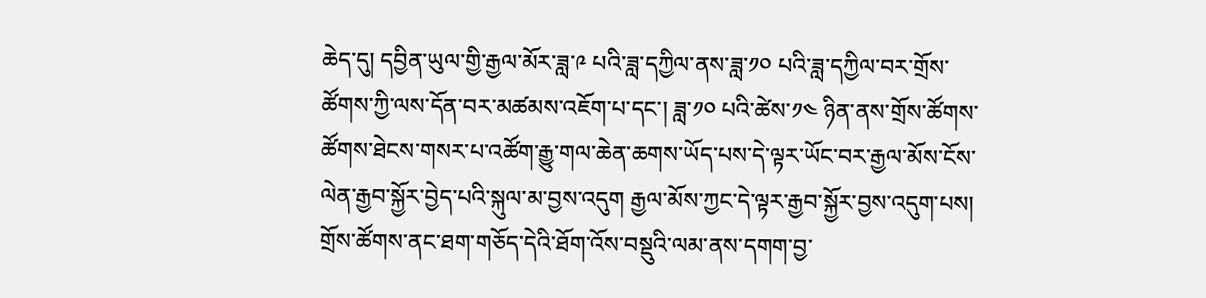ཆེད་དུ། དབྱིན་ཡུལ་གྱི་རྒྱལ་མོར་ཟླ་༩ པའི་ཟླ་དཀྱིལ་ནས་ཟླ་༡༠ པའི་ཟླ་དཀྱིལ་བར་གྲོས་ཚོགས་ཀྱི་ལས་དོན་བར་མཚམས་འཇོག་པ་དང་། ཟླ་༡༠ པའི་ཚེས་༡༤ ཉིན་ནས་གྲོས་ཚོགས་ཚོགས་ཐེངས་གསར་པ་འཚོག་རྒྱུ་གལ་ཆེན་ཆགས་ཡོད་པས་དེ་ལྟར་ཡོང་བར་རྒྱལ་མོས་ངོས་ལེན་རྒྱབ་སྐྱོར་བྱེད་པའི་སྐུལ་མ་བྱས་འདུག རྒྱལ་མོས་ཀྱང་དེ་ལྟར་རྒྱབ་སྐྱོར་བྱས་འདུག་པས། གྲོས་ཚོགས་ནང་ཐག་གཅོད་དེའི་ཐོག་འོས་བསྡུའི་ལམ་ནས་དགག་བྱ་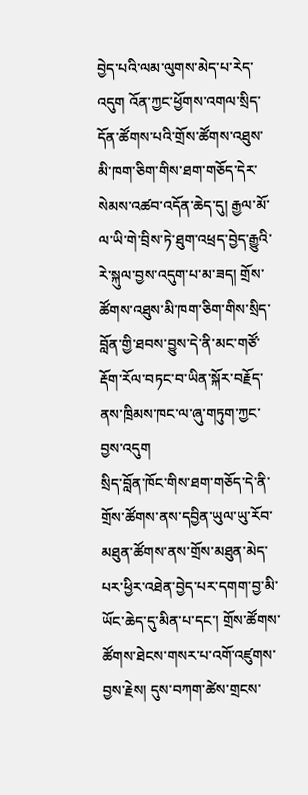བྱེད་པའི་ལམ་ལུགས་མེད་པ་རེད་འདུག འོན་ཀྱང་ཕྱོགས་འགལ་སྲིད་དོན་ཚོགས་པའི་གྲོས་ཚོགས་འཐུས་མི་ཁག་ཅིག་གིས་ཐག་གཅོད་དེར་སེམས་འཚབ་འདོན་ཆེད་དུ། རྒྱལ་མོ་ལ་ཡི་གེ་བྲིས་ཏེ་ཐུག་འཕྲད་བྱེད་རྒྱུའི་རེ་སྐུལ་བྱས་འདུག་པ་མ་ཟད། གྲོས་ཚོགས་འཐུས་མི་ཁག་ཅིག་གིས་སྲིད་བློན་གྱི་ཐབས་བྱུས་དེ་ནི་མང་གཙོ་རྡོག་རོལ་བཏང་བ་ཡིན་སྐོར་བརྗོད་ནས་ཁྲིམས་ཁང་ལ་ཞུ་གཏུག་ཀྱང་བྱས་འདུག
སྲིད་བློན་ཁོང་གིས་ཐག་གཅོད་དེ་ནི་གྲོས་ཚོགས་ནས་དབྱིན་ཡུལ་ཡུ་རོབ་མཐུན་ཚོགས་ནས་གྲོས་མཐུན་མེད་པར་ཕྱིར་འཐེན་བྱེད་པར་དགག་བྱ་མི་ཡོང་ཆེད་དུ་མིན་པ་དང་། གྲོས་ཚོགས་ཚོགས་ཐེངས་གསར་པ་འགོ་འཛུགས་བྱས་རྗེས། དུས་བཀག་ཚེས་གྲངས་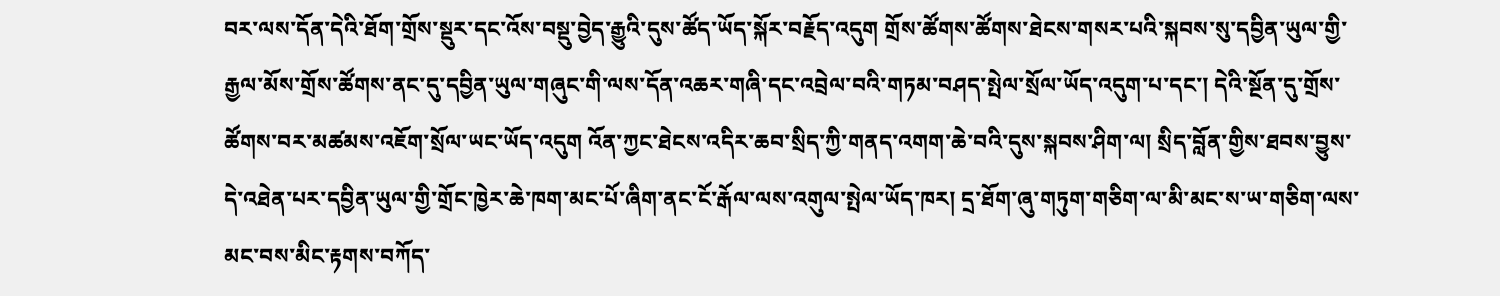བར་ལས་དོན་དེའི་ཐོག་གྲོས་སྡུར་དང་འོས་བསྡུ་བྱེད་རྒྱུའི་དུས་ཚོད་ཡོད་སྐོར་བརྗོད་འདུག གྲོས་ཚོགས་ཚོགས་ཐེངས་གསར་པའི་སྐབས་སུ་དབྱིན་ཡུལ་གྱི་རྒྱལ་མོས་གྲོས་ཚོགས་ནང་དུ་དབྱིན་ཡུལ་གཞུང་གི་ལས་དོན་འཆར་གཞི་དང་འབྲེལ་བའི་གཏམ་བཤད་སྤེལ་སྲོལ་ཡོད་འདུག་པ་དང་། དེའི་སྔོན་དུ་གྲོས་ཚོགས་བར་མཚམས་འཇོག་སྲོལ་ཡང་ཡོད་འདུག འོན་ཀྱང་ཐེངས་འདིར་ཆབ་སྲིད་ཀྱི་གནད་འགག་ཆེ་བའི་དུས་སྐབས་ཤིག་ལ། སྲིད་བློན་གྱིས་ཐབས་བྱུས་དེ་འཐེན་པར་དབྱིན་ཡུལ་གྱི་གྲོང་ཁྱེར་ཆེ་ཁག་མང་པོ་ཞིག་ནང་ངོ་རྒོལ་ལས་འགུལ་སྤེལ་ཡོད་ཁར། དྲ་ཐོག་ཞུ་གཏུག་གཅིག་ལ་མི་མང་ས་ཡ་གཅིག་ལས་མང་བས་མིང་རྟགས་བཀོད་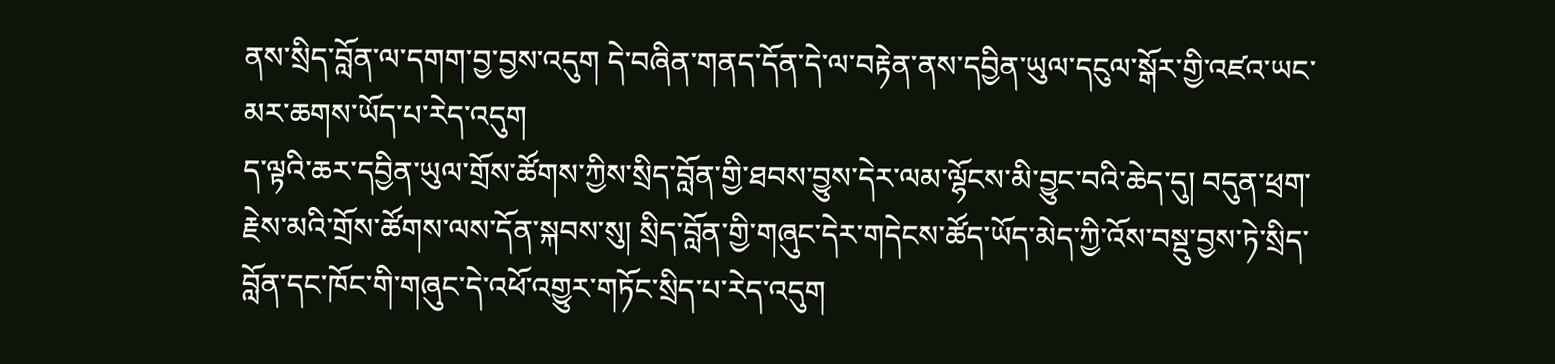ནས་སྲིད་བློན་ལ་དགག་བྱ་བྱས་འདུག དེ་བཞིན་གནད་དོན་དེ་ལ་བརྟེན་ནས་དབྱིན་ཡུལ་དངུལ་སྒོར་གྱི་འཛའ་ཡང་མར་ཆགས་ཡོད་པ་རེད་འདུག
ད་ལྟའི་ཆར་དབྱིན་ཡུལ་གྲོས་ཚོགས་ཀྱིས་སྲིད་བློན་གྱི་ཐབས་བྱུས་དེར་ལམ་ལྷོངས་མི་བྱུང་བའི་ཆེད་དུ། བདུན་ཕྲག་རྗེས་མའི་གྲོས་ཚོགས་ལས་དོན་སྐབས་སུ། སྲིད་བློན་གྱི་གཞུང་དེར་གདེངས་ཚོད་ཡོད་མེད་ཀྱི་འོས་བསྡུ་བྱས་ཏེ་སྲིད་བློན་དང་ཁོང་གི་གཞུང་དེ་འཕོ་འགྱུར་གཏོང་སྲིད་པ་རེད་འདུག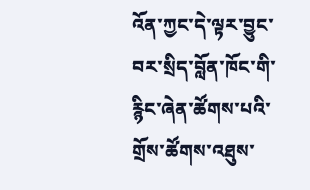འོན་ཀྱང་དེ་ལྟར་བྱུང་བར་སྲིད་བློན་ཁོང་གི་རྙིང་ཞེན་ཚོགས་པའི་གྲོས་ཚོགས་འཐུས་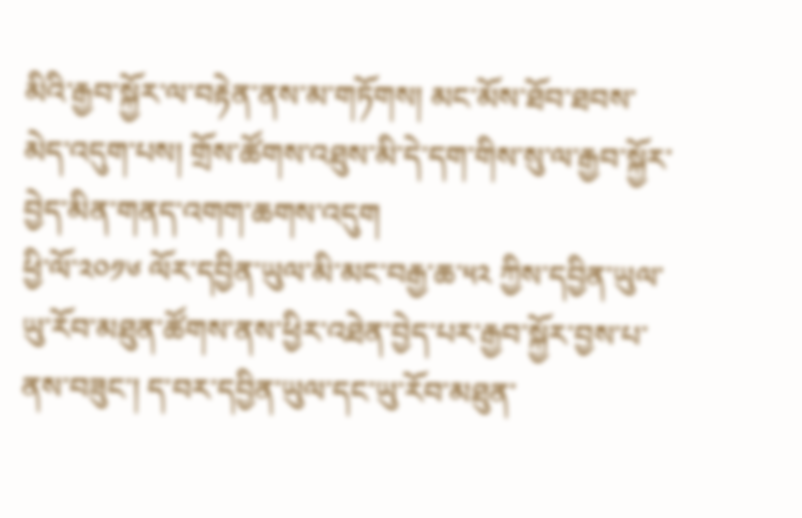མིའི་རྒྱབ་སྐྱོར་ལ་བརྟེན་ནས་མ་གཏོགས། མང་མོས་ཐོབ་ཐབས་མེད་འདུག་པས། གྲོས་ཚོགས་འཐུས་མི་དེ་དག་གིས་སུ་ལ་རྒྱབ་སྐྱོར་བྱེད་མིན་གནད་འགག་ཆགས་འདུག
ཕྱི་ལོ་༢༠༡༦ ལོར་དབྱིན་ཡུལ་མི་མང་བརྒྱ་ཆ་༥༢ ཀྱིས་དབྱིན་ཡུལ་ཡུ་རོབ་མཐུན་ཚོགས་ནས་ཕྱིར་འཐེན་བྱེད་པར་རྒྱབ་སྐྱོར་བྱས་པ་ནས་བཟུང་། ད་བར་དབྱིན་ཡུལ་དང་ཡུ་རོབ་མཐུན་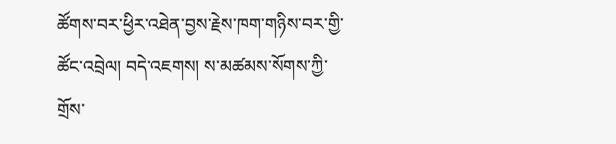ཚོགས་བར་ཕྱིར་འཐེན་བྱས་རྗེས་ཁག་གཉིས་བར་གྱི་ཚོང་འབྲེལ། བདེ་འཇགས། ས་མཚམས་སོགས་ཀྱི་གྲོས་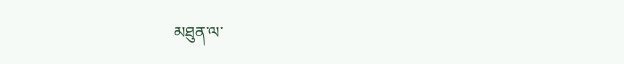མཐུན་ལ་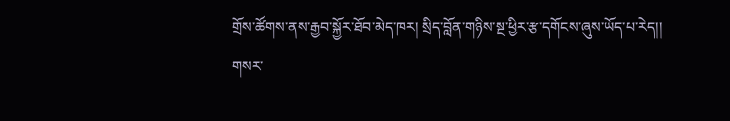གྲོས་ཚོགས་ནས་རྒྱབ་སྐྱོར་ཐོབ་མེད་ཁར། སྲིད་བློན་གཉིས་སྔ་ཕྱིར་རྩ་དགོངས་ཞུས་ཡོད་པ་རེད།།
གསར་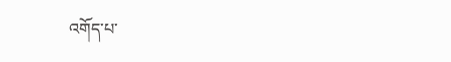འགོད་པ་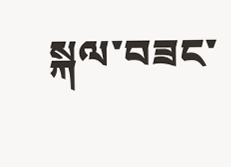སྐལ་བཟང་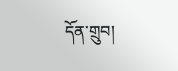དོན་གྲུབ།